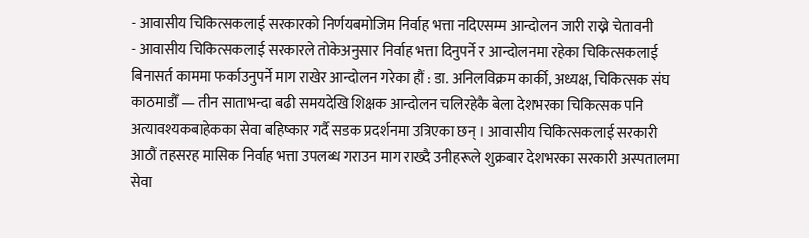- आवासीय चिकित्सकलाई सरकारको निर्णयबमोजिम निर्वाह भत्ता नदिएसम्म आन्दोलन जारी राख्ने चेतावनी
- आवासीय चिकित्सकलाई सरकारले तोकेअनुसार निर्वाह भत्ता दिनुपर्ने र आन्दोलनमा रहेका चिकित्सकलाई बिनासर्त काममा फर्काउनुपर्ने माग राखेर आन्दोलन गरेका हौं : डा. अनिलविक्रम कार्की, अध्यक्ष, चिकित्सक संघ
काठमाडौँ — तीन साताभन्दा बढी समयदेखि शिक्षक आन्दोलन चलिरहेकै बेला देशभरका चिकित्सक पनि अत्यावश्यकबाहेकका सेवा बहिष्कार गर्दै सडक प्रदर्शनमा उत्रिएका छन् । आवासीय चिकित्सकलाई सरकारी आठौं तहसरह मासिक निर्वाह भत्ता उपलब्ध गराउन माग राख्दै उनीहरूले शुक्रबार देशभरका सरकारी अस्पतालमा सेवा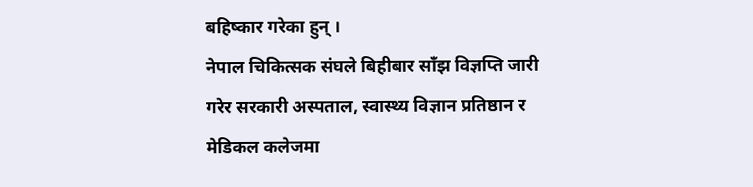बहिष्कार गरेका हुन् ।
नेपाल चिकित्सक संघले बिहीबार साँझ विज्ञप्ति जारी गरेर सरकारी अस्पताल, स्वास्थ्य विज्ञान प्रतिष्ठान र मेडिकल कलेजमा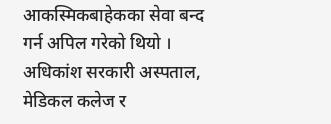आकस्मिकबाहेकका सेवा बन्द गर्न अपिल गरेको थियो । अधिकांश सरकारी अस्पताल, मेडिकल कलेज र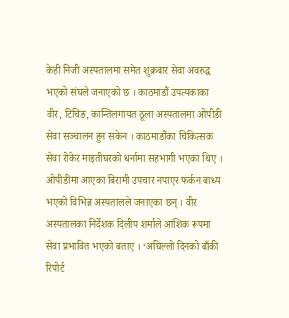केही निजी अस्पतालमा समेत शुक्रबार सेवा अवरुद्ध भएको संघले जनाएको छ । काठमाडौं उपत्यकाका वीर, टिचिङ, कान्तिलगायत ठूला अस्पतालमा ओपीडी सेवा सञ्चालन हुन सकेन । काठमाडौंका चिकित्सक सेवा रोकेर माइतीघरको धर्नामा सहभागी भएका थिए ।
ओपीडीमा आएका बिरामी उपचार नपाएर फर्कन बाध्य भएको विभिन्न अस्पतालले जनाएका छन् । वीर अस्पतालका निर्देशक दिलीप शर्माले आंशिक रूपमा सेवा प्रभावित भएको बताए । ‘अघिल्लो दिनको बाँकी रिपोर्ट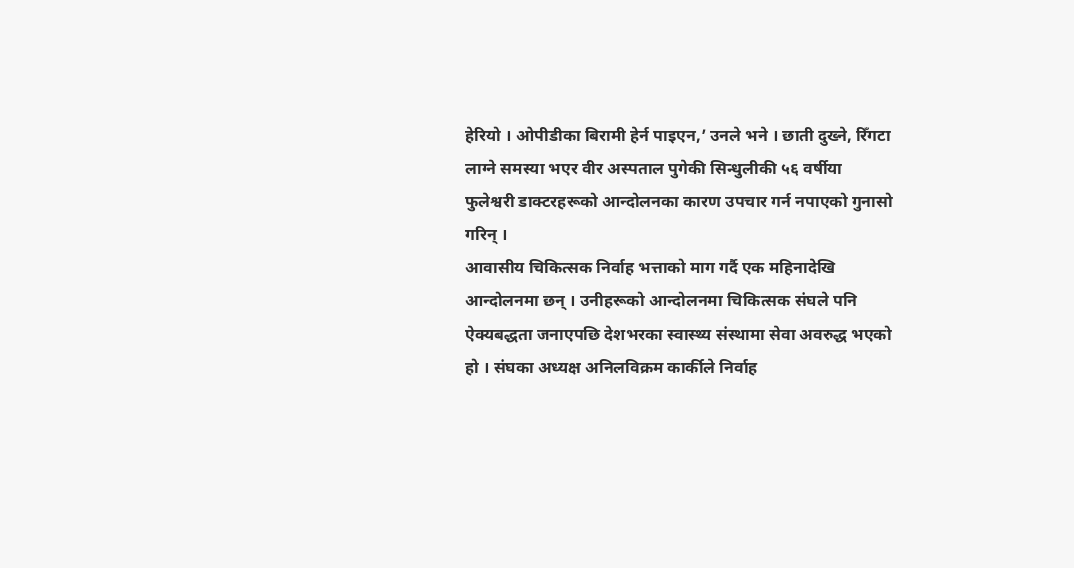हेरियो । ओपीडीका बिरामी हेर्न पाइएन,’ उनले भने । छाती दुख्ने, रिँगटा लाग्ने समस्या भएर वीर अस्पताल पुगेकी सिन्धुलीकी ५६ वर्षीया फुलेश्वरी डाक्टरहरूको आन्दोलनका कारण उपचार गर्न नपाएको गुनासो गरिन् ।
आवासीय चिकित्सक निर्वाह भत्ताको माग गर्दै एक महिनादेखि आन्दोलनमा छन् । उनीहरूको आन्दोलनमा चिकित्सक संघले पनि ऐक्यबद्धता जनाएपछि देशभरका स्वास्थ्य संस्थामा सेवा अवरुद्ध भएको हो । संघका अध्यक्ष अनिलविक्रम कार्कीले निर्वाह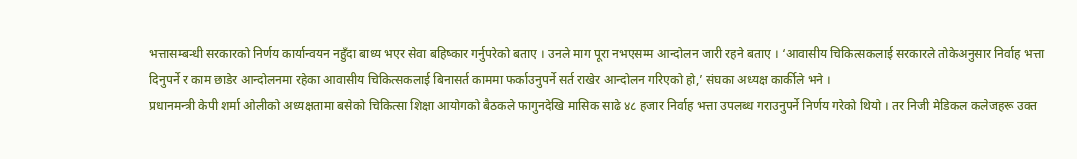भत्तासम्बन्धी सरकारको निर्णय कार्यान्वयन नहुँदा बाध्य भएर सेवा बहिष्कार गर्नुपरेको बताए । उनले माग पूरा नभएसम्म आन्दोलन जारी रहने बताए । ‘आवासीय चिकित्सकलाई सरकारले तोकेअनुसार निर्वाह भत्ता दिनुपर्ने र काम छाडेर आन्दोलनमा रहेका आवासीय चिकित्सकलाई बिनासर्त काममा फर्काउनुपर्ने सर्त राखेर आन्दोलन गरिएको हो,’ संघका अध्यक्ष कार्कीले भने ।
प्रधानमन्त्री केपी शर्मा ओलीको अध्यक्षतामा बसेको चिकित्सा शिक्षा आयोगको बैठकले फागुनदेखि मासिक साढे ४८ हजार निर्वाह भत्ता उपलब्ध गराउनुपर्ने निर्णय गरेको थियो । तर निजी मेडिकल कलेजहरू उक्त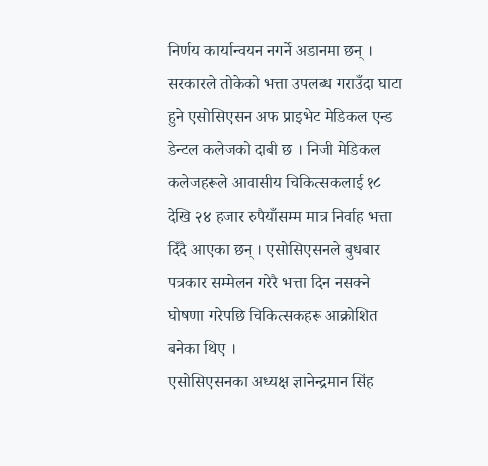निर्णय कार्यान्वयन नगर्ने अडानमा छन् । सरकारले तोकेको भत्ता उपलब्ध गराउँदा घाटा हुने एसोसिएसन अफ प्राइभेट मेडिकल एन्ड डेन्टल कलेजको दाबी छ । निजी मेडिकल कलेजहरूले आवासीय चिकित्सकलाई १८ देखि २४ हजार रुपैयाँसम्म मात्र निर्वाह भत्ता दिँदै आएका छन् । एसोसिएसनले बुधबार पत्रकार सम्मेलन गरेरै भत्ता दिन नसक्ने घोषणा गरेपछि चिकित्सकहरू आक्रोशित बनेका थिए ।
एसोसिएसनका अध्यक्ष ज्ञानेन्द्रमान सिंह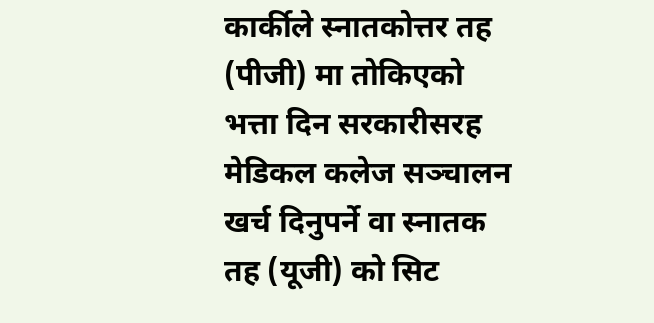कार्कीले स्नातकोत्तर तह (पीजी) मा तोकिएको भत्ता दिन सरकारीसरह मेडिकल कलेज सञ्चालन खर्च दिनुपर्ने वा स्नातक तह (यूजी) को सिट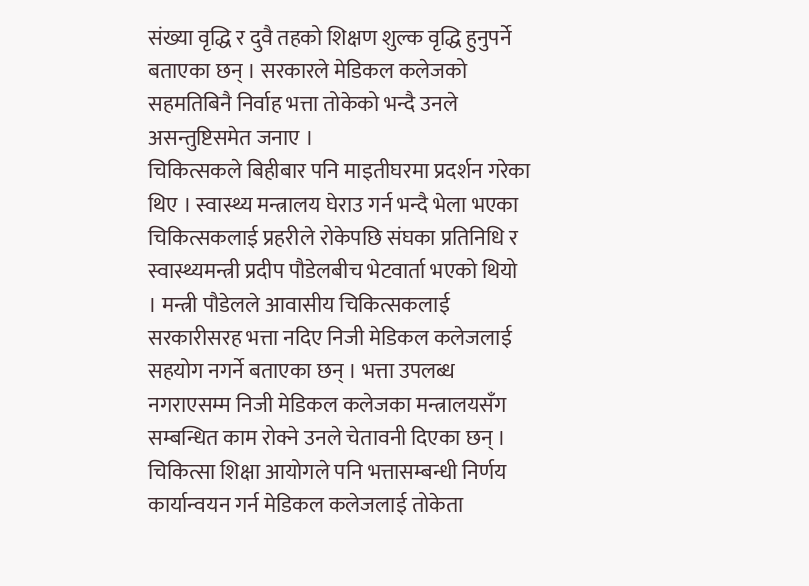संख्या वृद्धि र दुवै तहको शिक्षण शुल्क वृद्धि हुनुपर्ने बताएका छन् । सरकारले मेडिकल कलेजको सहमतिबिनै निर्वाह भत्ता तोकेको भन्दै उनले असन्तुष्टिसमेत जनाए ।
चिकित्सकले बिहीबार पनि माइतीघरमा प्रदर्शन गरेका थिए । स्वास्थ्य मन्त्रालय घेराउ गर्न भन्दै भेला भएका चिकित्सकलाई प्रहरीले रोकेपछि संघका प्रतिनिधि र स्वास्थ्यमन्त्री प्रदीप पौडेलबीच भेटवार्ता भएको थियो । मन्त्री पौडेलले आवासीय चिकित्सकलाई सरकारीसरह भत्ता नदिए निजी मेडिकल कलेजलाई सहयोग नगर्ने बताएका छन् । भत्ता उपलब्ध नगराएसम्म निजी मेडिकल कलेजका मन्त्रालयसँग सम्बन्धित काम रोक्ने उनले चेतावनी दिएका छन् । चिकित्सा शिक्षा आयोगले पनि भत्तासम्बन्धी निर्णय कार्यान्वयन गर्न मेडिकल कलेजलाई तोकेता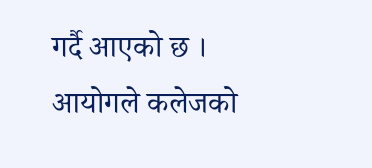गर्दै आएको छ ।
आयोगले कलेजको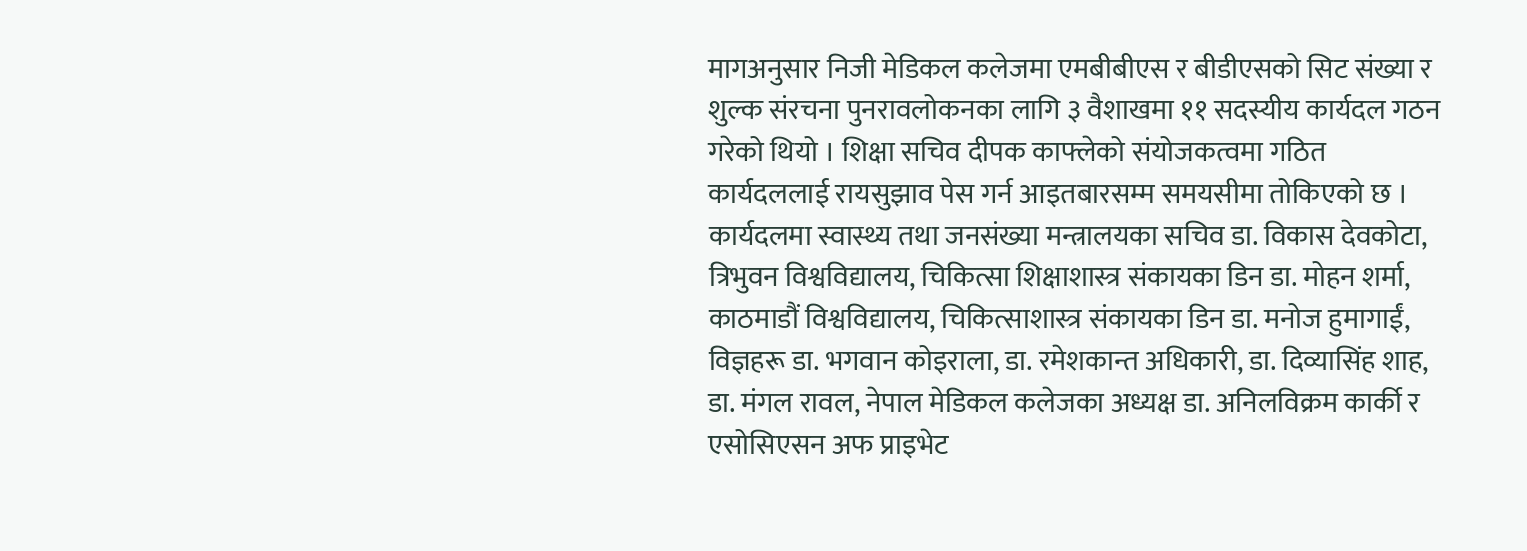मागअनुसार निजी मेडिकल कलेजमा एमबीबीएस र बीडीएसको सिट संख्या र शुल्क संरचना पुनरावलोकनका लागि ३ वैशाखमा ११ सदस्यीय कार्यदल गठन गरेको थियो । शिक्षा सचिव दीपक काफ्लेको संयोजकत्वमा गठित कार्यदललाई रायसुझाव पेस गर्न आइतबारसम्म समयसीमा तोकिएको छ । कार्यदलमा स्वास्थ्य तथा जनसंख्या मन्त्रालयका सचिव डा. विकास देवकोटा, त्रिभुवन विश्वविद्यालय, चिकित्सा शिक्षाशास्त्र संकायका डिन डा. मोहन शर्मा, काठमाडौं विश्वविद्यालय, चिकित्साशास्त्र संकायका डिन डा. मनोज हुमागाईं, विज्ञहरू डा. भगवान कोइराला, डा. रमेशकान्त अधिकारी, डा. दिव्यासिंह शाह, डा. मंगल रावल, नेपाल मेडिकल कलेजका अध्यक्ष डा. अनिलविक्रम कार्की र एसोसिएसन अफ प्राइभेट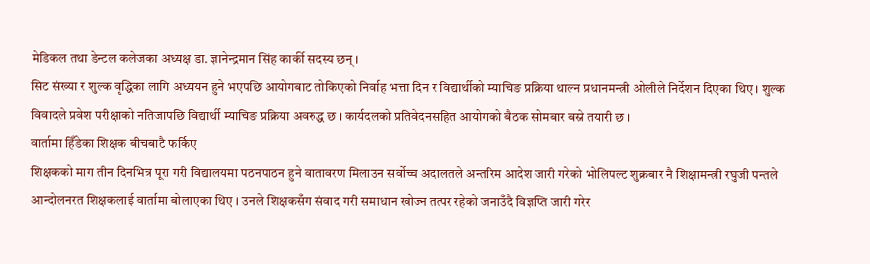मेडिकल तथा डेन्टल कलेजका अध्यक्ष डा. ज्ञानेन्द्रमान सिंह कार्की सदस्य छन् ।
सिट संख्या र शुल्क वृद्धिका लागि अध्ययन हुने भएपछि आयोगबाट तोकिएको निर्वाह भत्ता दिन र विद्यार्थीको म्याचिङ प्रक्रिया थाल्न प्रधानमन्त्री ओलीले निर्देशन दिएका थिए । शुल्क विवादले प्रवेश परीक्षाको नतिजापछि विद्यार्थी म्याचिङ प्रक्रिया अवरुद्ध छ । कार्यदलको प्रतिवेदनसहित आयोगको बैठक सोमबार बस्ने तयारी छ ।
वार्तामा हिँडेका शिक्षक बीचबाटै फर्किए
शिक्षकको माग तीन दिनभित्र पूरा गरी विद्यालयमा पठनपाठन हुने वातावरण मिलाउन सर्वोच्च अदालतले अन्तरिम आदेश जारी गरेको भोलिपल्ट शुक्रबार नै शिक्षामन्त्री रघुजी पन्तले आन्दोलनरत शिक्षकलाई वार्तामा बोलाएका थिए । उनले शिक्षकसँग संवाद गरी समाधान खोज्न तत्पर रहेको जनाउँदै विज्ञप्ति जारी गरेर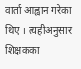वार्ता आह्वान गरेका थिए । त्यहीअनुसार शिक्षकका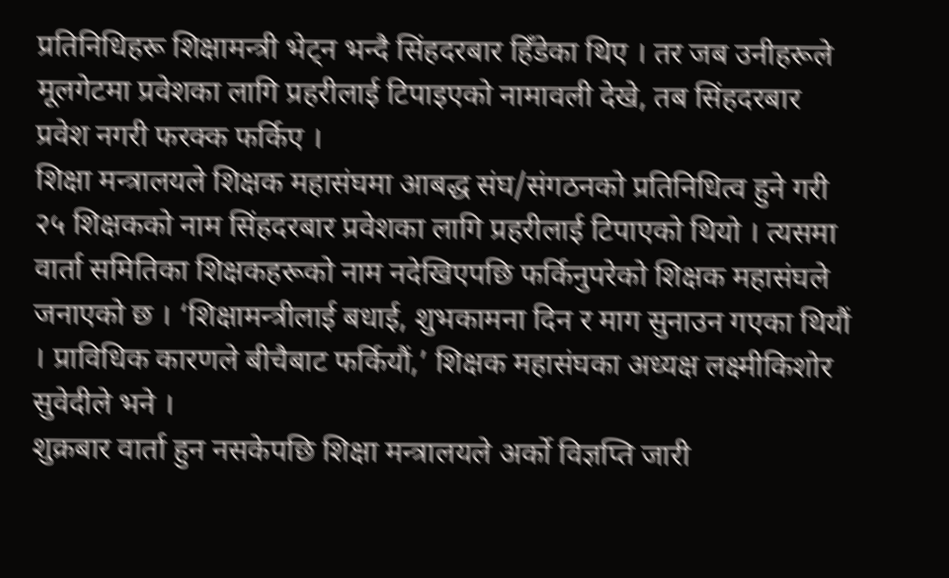प्रतिनिधिहरू शिक्षामन्त्री भेट्न भन्दै सिंहदरबार हिँडेका थिए । तर जब उनीहरूले मूलगेटमा प्रवेशका लागि प्रहरीलाई टिपाइएको नामावली देखे, तब सिंहदरबार प्रवेश नगरी फरक्क फर्किए ।
शिक्षा मन्त्रालयले शिक्षक महासंघमा आबद्ध संघ/संगठनको प्रतिनिधित्व हुने गरी २५ शिक्षकको नाम सिंहदरबार प्रवेशका लागि प्रहरीलाई टिपाएको थियो । त्यसमा वार्ता समितिका शिक्षकहरूको नाम नदेखिएपछि फर्किनुपरेको शिक्षक महासंघले जनाएको छ । ‘शिक्षामन्त्रीलाई बधाई, शुभकामना दिन र माग सुनाउन गएका थियौं । प्राविधिक कारणले बीचैबाट फर्कियौं,’ शिक्षक महासंघका अध्यक्ष लक्ष्मीकिशोर सुवेदीले भने ।
शुक्रबार वार्ता हुन नसकेपछि शिक्षा मन्त्रालयले अर्को विज्ञप्ति जारी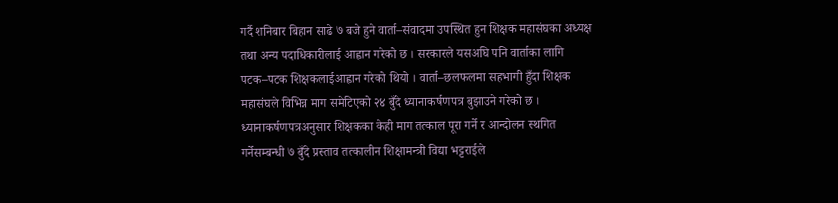गर्दै शनिबार बिहान साढे ७ बजे हुने वार्ता–संवादमा उपस्थित हुन शिक्षक महासंघका अध्यक्ष तथा अन्य पदाधिकारीलाई आह्वान गरेको छ । सरकारले यसअघि पनि वार्ताका लागि पटक–पटक शिक्षकलाईआह्वान गरेको थियो । वार्ता–छलफलमा सहभागी हुँदा शिक्षक महासंघले विभिन्न माग समेटिएको २४ बुँदे ध्यानाकर्षणपत्र बुझाउने गरेको छ । ध्यानाकर्षणपत्रअनुसार शिक्षकका केही माग तत्काल पूरा गर्ने र आन्दोलन स्थगित गर्नेसम्बन्धी ७ बुँदे प्रस्ताव तत्कालीन शिक्षामन्त्री विद्या भट्टराईले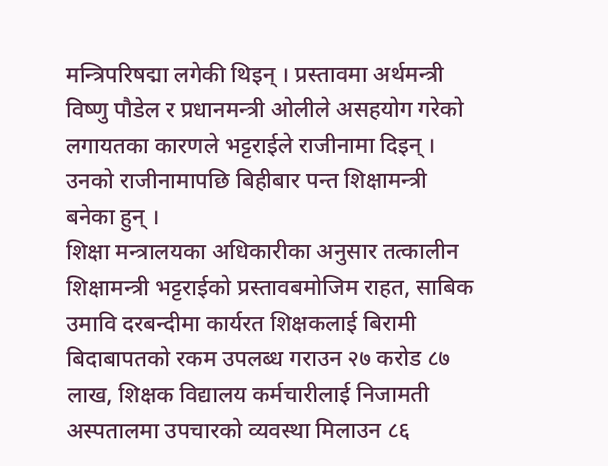मन्त्रिपरिषद्मा लगेकी थिइन् । प्रस्तावमा अर्थमन्त्री विष्णु पौडेल र प्रधानमन्त्री ओलीले असहयोग गरेको लगायतका कारणले भट्टराईले राजीनामा दिइन् । उनको राजीनामापछि बिहीबार पन्त शिक्षामन्त्री बनेका हुन् ।
शिक्षा मन्त्रालयका अधिकारीका अनुसार तत्कालीन शिक्षामन्त्री भट्टराईको प्रस्तावबमोजिम राहत, साबिक उमावि दरबन्दीमा कार्यरत शिक्षकलाई बिरामी बिदाबापतको रकम उपलब्ध गराउन २७ करोड ८७ लाख, शिक्षक विद्यालय कर्मचारीलाई निजामती अस्पतालमा उपचारको व्यवस्था मिलाउन ८६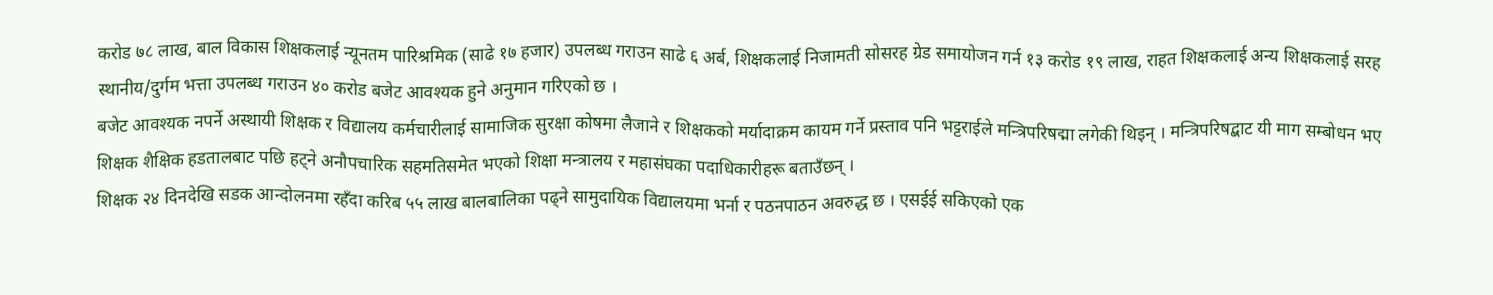करोड ७८ लाख, बाल विकास शिक्षकलाई न्यूनतम पारिश्रमिक (साढे १७ हजार) उपलब्ध गराउन साढे ६ अर्ब, शिक्षकलाई निजामती सोसरह ग्रेड समायोजन गर्न १३ करोड १९ लाख, राहत शिक्षकलाई अन्य शिक्षकलाई सरह स्थानीय/दुर्गम भत्ता उपलब्ध गराउन ४० करोड बजेट आवश्यक हुने अनुमान गरिएको छ ।
बजेट आवश्यक नपर्ने अस्थायी शिक्षक र विद्यालय कर्मचारीलाई सामाजिक सुरक्षा कोषमा लैजाने र शिक्षकको मर्यादाक्रम कायम गर्ने प्रस्ताव पनि भट्टराईले मन्त्रिपरिषद्मा लगेकी थिइन् । मन्त्रिपरिषद्बाट यी माग सम्बोधन भए शिक्षक शैक्षिक हडतालबाट पछि हट्ने अनौपचारिक सहमतिसमेत भएको शिक्षा मन्त्रालय र महासंघका पदाधिकारीहरू बताउँछन् ।
शिक्षक २४ दिनदेखि सडक आन्दोलनमा रहँदा करिब ५५ लाख बालबालिका पढ्ने सामुदायिक विद्यालयमा भर्ना र पठनपाठन अवरुद्ध छ । एसईई सकिएको एक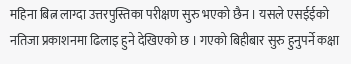महिना बित्न लाग्दा उत्तरपुस्तिका परीक्षण सुरु भएको छैन । यसले एसईईको नतिजा प्रकाशनमा ढिलाइ हुने देखिएको छ । गएको बिहीबार सुरु हुनुपर्ने कक्षा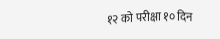१२ को परीक्षा १० दिन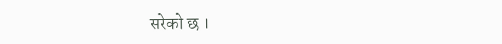सरेको छ ।